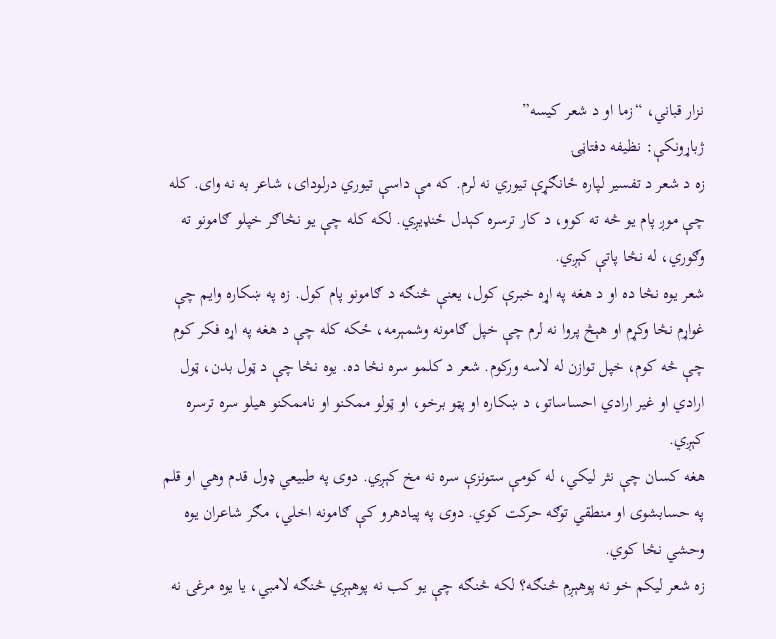نزار قباني، “زما او د شعر کیسه”
ژباړونکې: نظیفه دفتاڼۍ
زه د شعر د تفسیر لپاره ځانګړې تیوري نه لرم. که مې داسې تیوري درلودای، شاعر به نه وای. کله چې موږ پام یو څه ته کوو، د کار ترسره کېدل ځنډیږي. لکه کله چې یو نڅاګر خپلو ګامونو ته وګوري، له نڅا پاتې کېږي.
شعر یوه نڅا ده او د هغه په اړه خبرې کول، یعنې څنګه د ګامونو پام کول. زه په ښکاره وایم چې غواړم نڅا وکړم او هېڅ پروا نه لرم چې خپل ګامونه وشمېرمه، ځکه کله چې د هغه په اړه فکر کوم چې څه کوم، خپل توازن له لاسه ورکوم. شعر د کلمو سره نڅا ده. یوه نڅا چې د ټول بدن، ټول ارادي او غیر ارادي احساساتو، د ښکاره او پټو برخو، او ټولو ممکنو او ناممکنو هیلو سره ترسره کېږي.
هغه کسان چې نثر لیکي، له کومې ستونزې سره نه مخ کېږي. دوی په طبیعي ډول قدم وهي او قلم په حسابشوی او منطقي توګه حرکت کوي. دوی په پیادهرو کې ګامونه اخلي، مګر شاعران یوه وحشي نڅا کوي.
زه شعر لیکم خو نه پوهېږم څنګه؟ لکه څنګه چې یو کب نه پوهېږي څنګه لامبي، یا یوه مرغۍ نه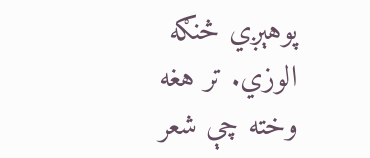پوهېږي څنګه الوزي. تر هغه وخته چې شعر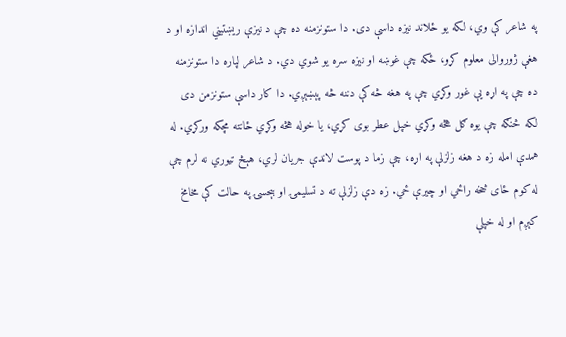په شاعر کې وي، لکه یو ځلاند نیزه داسې دی. دا ستونزمنه ده چې د نیزې ریښتیني اندازه او د هغې ژوروالی معلوم کړو، ځکه چې غوښه او نیزه سره یو شوي دي. د شاعر لپاره دا ستونزمنه ده چې په اړه یې غور وکړي چې په هغه څه کې دننه څه پېښېږي. دا کار داسې ستونزمن دی لکه څنګه چې یوه ګل هڅه وکړي خپل عطر بوی کړي، یا خوله هڅه وکړي ځانته مچکه ورکړي. له همدې امله زه د هغه زلزلې په اړه، چې زما د پوست لاندې جریان لري، هېڅ تیوري نه لرم چې له کوم ځای څخه راځي او چیرې ځي. زه دې زلزلې ته د تسلیمۍ او بېحسۍ په حالت کې مخامخ کېږم او له خپلې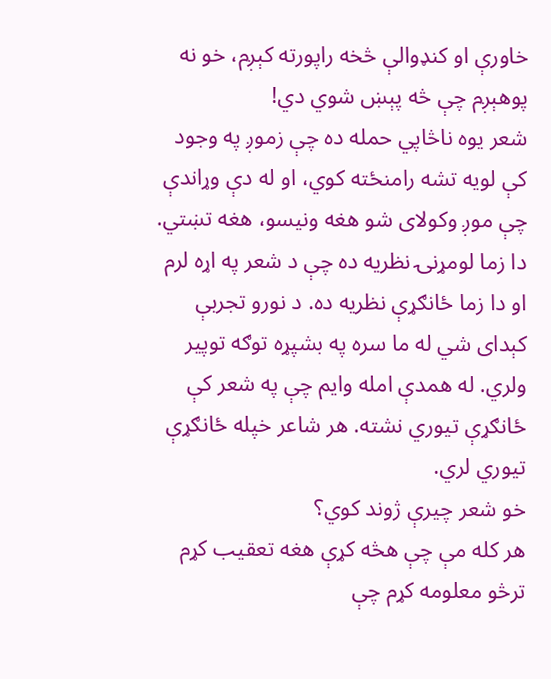خاورې او کنډوالې څخه راپورته کېږم، خو نه پوهېږم چې څه پېښ شوي دي!
شعر یوه ناڅاپي حمله ده چې زموږ په وجود کې لویه تشه رامنځته کوي، او له دې وړاندې چې موږ وکولای شو هغه ونیسو، هغه تښتي.
دا زما لومړنۍ نظریه ده چې د شعر په اړه لرم او دا زما ځانګړې نظریه ده. د نورو تجربې کېدای شي له ما سره په بشپړه توګه توپیر ولري. له همدې امله وایم چې په شعر کې ځانګړې تیوري نشته. هر شاعر خپله ځانګړې تیوري لري.
خو شعر چیرې ژوند کوي؟
هر کله مې چې هڅه کړې هغه تعقیب کړم ترڅو معلومه کړم چې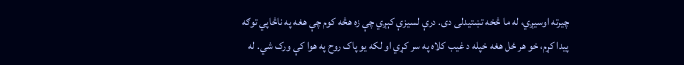چیرته اوسیږي، له ما څخه تښتیدلی دی. درې لسیزې کېږي چې زه هڅه کوم چې هغه په ناڅاپي توګه پیدا کړم، خو هر ځل هغه خپله د غیب کلاه په سر کړي او لکه یو پاک روح په هوا کې ورک شي. له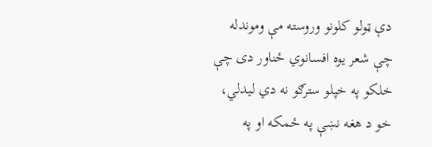دې ټولو کلونو وروسته مې وموندله چې شعر یوه افسانوي ځناور دی چې خلکو په خپلو سترګو نه دي لیدلي، خو د هغه نښې په ځمکه او په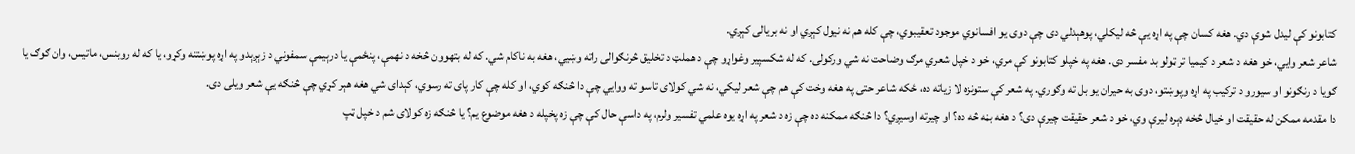کتابونو کې لیدل شوې دي. هغه کسان چې په اړه یې څه لیکلي، پوهېدلي دی چې دوی یو افسانوي موجود تعقیبوي، چې کله هم نه نیول کېږي او نه بریالی کېږي.
شاعر شعر وايي، خو هغه د شعر د کیمیا تر ټولو بد مفسر دی. هغه په خپلو کتابونو کې مري، خو د خپل شعري مرګ وضاحت نه شي ورکولی. که له شکسپیر وغواړو چې د هملټ د تخلیق څرنګوالی راته وښيي، هغه به ناکام شي. که له بتهوون څخه د نهمې، پنځمې یا درېیمې سمفوني د زېږېدو په اړه پوښتنه وکړو، یا که له روبنس، ماتیس، وان ګوګ یا ګویا د رنګونو او سیورو د ترکیب په اړه وپوښتو، دوی به حیران یو بل ته وګوري. په شعر کې ستونزه لا زیاته ده، ځکه شاعر حتی په هغه وخت کې هم چې شعر لیکي، نه شي کولای تاسو ته ووايي چې دا څنګه کوي، او کله چې کار پای ته رسوي، کېدای شي هغه هېر کړي چې څنګه یې شعر ویلی دی.
دا مقدمه ممکن له حقیقت او خیال څخه ډېره لیرې وي، خو د شعر حقیقت چیرې دی؟ د هغه بڼه څه ده؟ او چیرته اوسیږي؟ دا څنګه ممکنه ده چې زه د شعر په اړه یوه علمي تفسیر ولرم، په داسې حال کې چې زه پخپله د هغه موضوع یم؟ یا څنګه زه کولای شم د خپل ټپ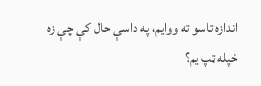اندازه تاسو ته ووایم، په داسې حال کې چې زه خپله ټپ یم؟